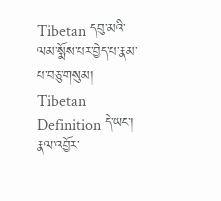Tibetan དབུ་མའི་ལམ་སྨོས་པར་བྱེད་པ་རྣམ་པ་བཅུ་གསུམ།
Tibetan Definition དེ་ཡང་། རྣལ་འབྱོར་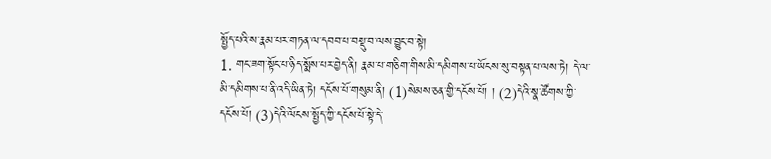སྤྱོད་པའི་ས་རྣམ་པར་གཏན་ལ་དབབ་པ་བསྡུ་བ་ལས་བྱུང་བ་སྟེ།
1. གང་ཟག་སྟོང་པ་ཉིད་སྨོས་པར་བྱེད་ནི། རྣམ་པ་གཅིག་གིས་མི་དམིགས་པ་ཡོངས་སུ་བསྟན་པ་ལས་ཏེ། དེ་ལ་མི་དམིགས་པ་ནི་འདི་ཡིན་ཏེ། དངོས་པོ་གསུམ་ནི། (1)སེམས་ཅན་གྱི་དངོས་པོ། ། (2)དེའི་སྣ་ཚོགས་ཀྱི་དངོས་པོ། (3)དེའི་ལོངས་སྤྱོད་ཀྱི་དངོས་པོ་སྟེ་དེ་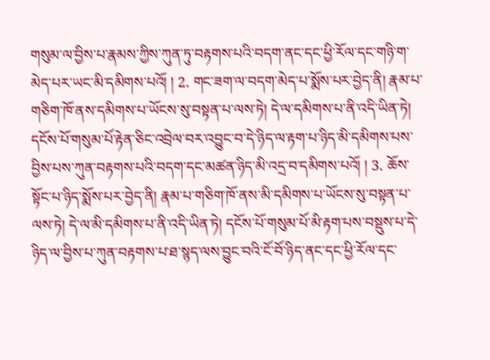གསུམ་ལ་བྱིས་པ་རྣམས་ཀྱིས་ཀུན་ཏུ་བརྟགས་པའི་བདག་ནང་དང་ཕྱི་རོལ་དང་གཉི་ག་མེད་པར་ཡང་མི་དམིགས་པའོ། ། 2. གང་ཟག་ལ་བདག་མེད་པ་སྨོས་པར་བྱེད་ནི། རྣམ་པ་གཅིག་ཁོ་ནས་དམིགས་པ་ཡོངས་སུ་བསྟན་པ་ལས་ཏེ། དེ་ལ་དམིགས་པ་ནི་འདི་ཡིན་ཏེ། དངོས་པོ་གསུམ་པོ་རྟེན་ཅིང་འབྲེལ་བར་འབྱུང་བ་དེ་ཉིད་ལ་རྟག་པ་ཉིད་མི་དམིགས་པས་བྱིས་པས་ཀུན་བརྟགས་པའི་བདག་དང་མཚན་ཉིད་མི་འདྲ་བ་དམིགས་པའོ། ། 3. ཆོས་སྟོང་པ་ཉིད་སྨོས་པར་བྱེད་ནི། རྣམ་པ་གཅིག་ཁོ་ནས་མི་དམིགས་པ་ཡོངས་སུ་བསྟན་པ་ལས་ཏེ། དེ་ལ་མི་དམིགས་པ་ནི་འདི་ཡིན་ཏེ། དངོས་པོ་གསུམ་པོ་མི་རྟག་པས་བསྡུས་པ་དེ་ཉིད་ལ་བྱིས་པ་ཀུན་བརྟགས་པ་ཐ་སྙད་ལས་བྱུང་བའི་ངོ་བོ་ཉིད་ནང་དང་ཕྱི་རོལ་དང་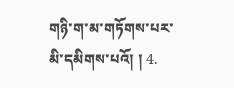གཉི་ག་མ་གཏོགས་པར་མི་དམིགས་པའོ། ། 4.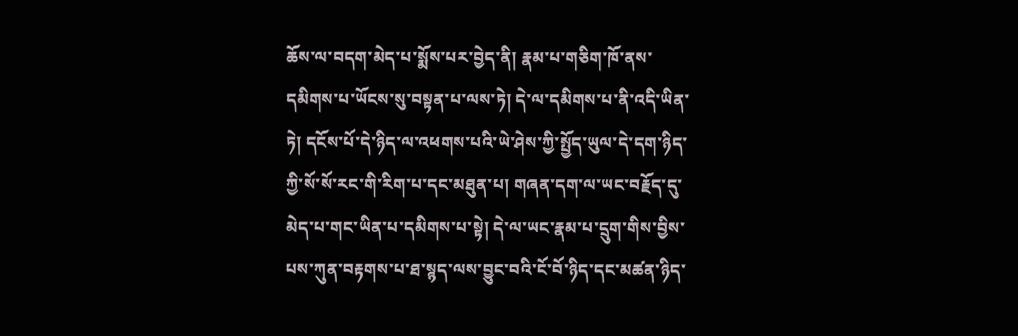ཆོས་ལ་བདག་མེད་པ་སྨོས་པར་བྱེད་ནི། རྣམ་པ་གཅིག་ཁོ་ནས་དམིགས་པ་ཡོངས་སུ་བསྟན་པ་ལས་ཏེ། དེ་ལ་དམིགས་པ་ནི་འདི་ཡིན་ཏེ། དངོས་པོ་དེ་ཉིད་ལ་འཕགས་པའི་ཡེ་ཤེས་ཀྱི་སྤྱོད་ཡུལ་དེ་དག་ཉིད་ཀྱི་སོ་སོ་རང་གི་རིག་པ་དང་མཐུན་པ། གཞན་དག་ལ་ཡང་བརྗོད་དུ་མེད་པ་གང་ཡིན་པ་དམིགས་པ་སྟེ། དེ་ལ་ཡང་རྣམ་པ་དྲུག་གིས་བྱིས་པས་ཀུན་བརྟགས་པ་ཐ་སྙད་ལས་བྱུང་བའི་ངོ་བོ་ཉིད་དང་མཚན་ཉིད་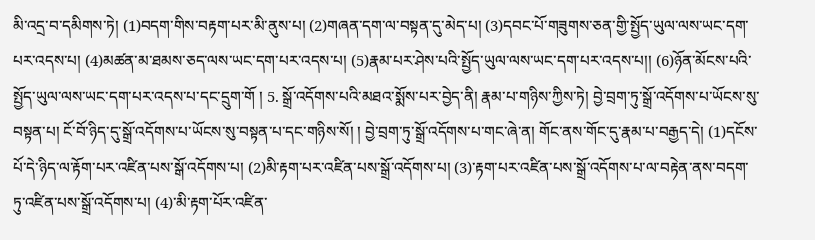མི་འདྲ་བ་དམིགས་ཏེ། (1)བདག་གིས་བརྟག་པར་མི་ནུས་པ། (2)གཞན་དག་ལ་བསྟན་དུ་མེད་པ། (3)དབང་པོ་གཟུགས་ཅན་གྱི་སྤྱོད་ཡུལ་ལས་ཡང་དག་པར་འདས་པ། (4)མཚན་མ་ཐམས་ཅད་ལས་ཡང་དག་པར་འདས་པ། (5)རྣམ་པར་ཤེས་པའི་སྤྱོད་ཡུལ་ལས་ཡང་དག་པར་འདས་པ།། (6)ཉོན་མོངས་པའི་སྤྱོད་ཡུལ་ལས་ཡང་དག་པར་འདས་པ་དང་དྲུག་གོ ། 5. སྒྲོ་འདོགས་པའི་མཐའ་སྨོས་པར་བྱེད་ནི། རྣམ་པ་གཉིས་ཀྱིས་ཏེ། བྱེ་བྲག་ཏུ་སྒྲོ་འདོགས་པ་ཡོངས་སུ་བསྟན་པ། ངོ་བོ་ཉིད་དུ་སྒྲོ་འདོགས་པ་ཡོངས་སུ་བསྟན་པ་དང་གཉིས་སོ། ། བྱེ་བྲག་ཏུ་སྒྲོ་འདོགས་པ་གང་ཞེ་ན། གོང་ནས་གོང་དུ་རྣམ་པ་བརྒྱད་དེ། (1)དངོས་པོ་དེ་ཉིད་ལ་རྟོག་པར་འཛིན་པས་སྒོ་འདོགས་པ། (2)མི་རྟག་པར་འཛིན་པས་སྒྲོ་འདོགས་པ། (3)་རྟག་པར་འཛིན་པས་སྒྲོ་འདོགས་པ་ལ་བརྟེན་ནས་བདག་ཏུ་འཛིན་པས་སྒྲོ་འདོགས་པ། (4)་མི་རྟག་པོར་འཛིན་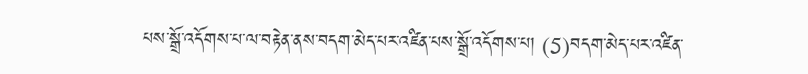པས་སྒྲོ་འདོགས་པ་ལ་བརྟེན་ནས་བདག་མེད་པར་འཛིན་པས་སྒྲོ་འདོགས་པ། (5)བདག་མེད་པར་འཛིན་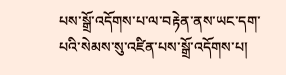པས་སྒྲོ་འདོགས་པ་ལ་བརྟེན་ནས་ཡང་དག་པའི་སེམས་སུ་འཛིན་པས་སྒྲོ་འདོགས་པ།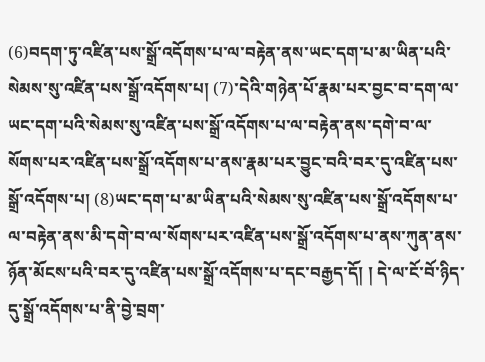(6)བདག་ཏུ་འཛིན་པས་སྒྲོ་འདོགས་པ་ལ་བརྟེན་ནས་ཡང་དག་པ་མ་ཡིན་པའི་སེམས་སུ་འཛིན་པས་སྒྲོ་འདོགས་པ། (7)་དེའི་གཉེན་པོ་རྣམ་པར་བྱང་བ་དག་ལ་ཡང་དག་པའི་སེམས་སུ་འཛིན་པས་སྒྲོ་འདོགས་པ་ལ་བརྟེན་ནས་དགེ་བ་ལ་སོགས་པར་འཛིན་པས་སྒྲོ་འདོགས་པ་ནས་རྣམ་པར་བྱུང་བའི་བར་དུ་འཛིན་པས་སྒྲོ་འདོགས་པ། (8)ཡང་དག་པ་མ་ཡིན་པའི་སེམས་སུ་འཛིན་པས་སྒྲོ་འདོགས་པ་ལ་བརྟེན་ནས་མི་དགེ་བ་ལ་སོགས་པར་འཛིན་པས་སྒྲོ་འདོགས་པ་ནས་ཀུན་ནས་ཉོན་མོངས་པའི་བར་དུ་འཛིན་པས་སྒྲོ་འདོགས་པ་དང་བརྒྱད་དོ། ། དེ་ལ་ངོ་བོ་ཉིད་དུ་སྒྲོ་འདོགས་པ་ནི་བྱེ་བྲག་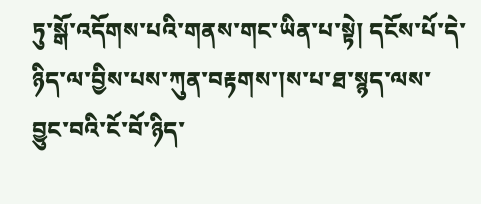ཏུ་སྒོ་འདོགས་པའི་གནས་གང་ཡིན་པ་སྟེ། དངོས་པོ་དེ་ཉིད་ལ་བྱིས་པས་ཀུན་བརྟགས་།ས་པ་ཐ་སྙད་ལས་བྱུང་བའི་ངོ་བོ་ཉིད་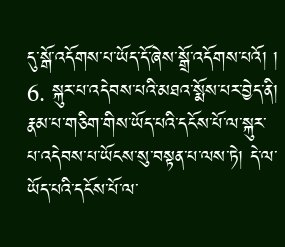དུ་སྒོ་འདོགས་པ་ཡོད་དོ་ཞེས་སྒྲོ་འདོགས་པའོ། ། 6. སྐུར་པ་འདེབས་པའི་མཐའ་སྨོས་པར་བྱེད་ནི། རྣམ་པ་གཅིག་གིས་ཡོད་པའི་དངོས་པོ་ལ་སྐུར་པ་འདེབས་པ་ཡོངས་སུ་བསྟན་པ་ལས་ཏེ། དེ་ལ་ཡོད་པའི་དངོས་པོ་ལ་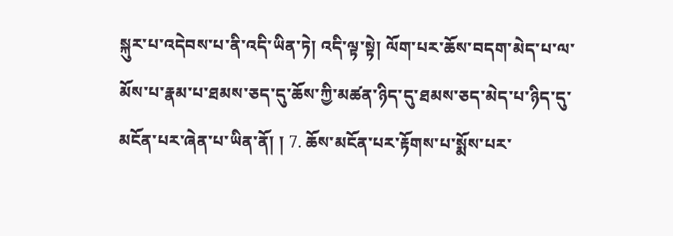སྐུར་པ་འདེབས་པ་ནི་འདི་ཡིན་ཏེ། འདི་ལྟ་སྟེ། ལོག་པར་ཆོས་བདག་མེད་པ་ལ་མོས་པ་རྣམ་པ་ཐམས་ཅད་དུ་ཆོས་ཀྱི་མཚན་ཉིད་དུ་ཐམས་ཅད་མེད་པ་ཉིད་དུ་མངོན་པར་ཞེན་པ་ཡིན་ནོ། ། 7. ཆོས་མངོན་པར་རྟོགས་པ་སྨོས་པར་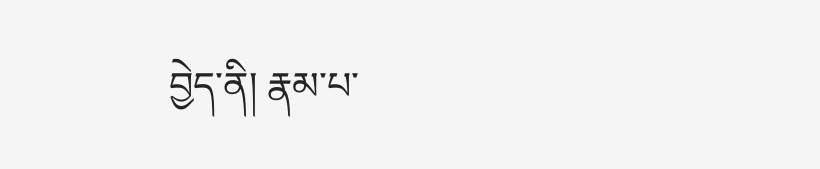བྱེད་ནི། རྣམ་པ་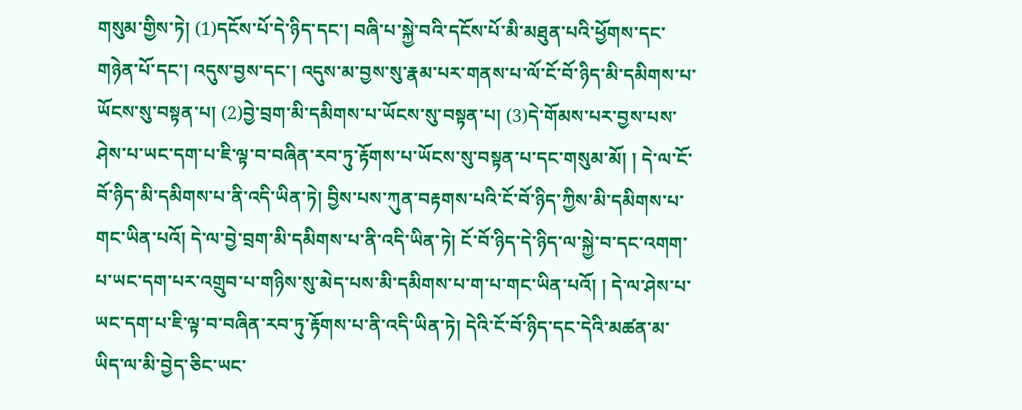གསུམ་གྱིས་ཏེ། (1)དངོས་པོ་དེ་ཉིད་དང་། བཞི་པ་སྐྱེ་བའི་དངོས་པོ་མི་མཐུན་པའི་ཕྱོགས་དང་གཉེན་པོ་དང་། འདུས་བྱས་དང་། འདུས་མ་བྱས་སུ་རྣམ་པར་གནས་པ་ལོ་ངོ་བོ་ཉིད་མི་དམིགས་པ་ཡོངས་སུ་བསྟན་པ། (2)བྱེ་བྲག་མི་དམིགས་པ་ཡོངས་སུ་བསྟན་པ། (3)དེ་གོམས་པར་བྱས་པས་ཤེས་པ་ཡང་དག་པ་ཇི་ལྟ་བ་བཞིན་རབ་ཏུ་རྟོགས་པ་ཡོངས་སུ་བསྟན་པ་དང་གསུམ་མོ། ། དེ་ལ་ངོ་བོ་ཉིད་མི་དམིགས་པ་ནི་འདི་ཡིན་ཏེ། བྱིས་པས་ཀུན་བརྟགས་པའི་ངོ་བོ་ཉིད་ཀྱིས་མི་དམིགས་པ་གང་ཡིན་པའོ། དེ་ལ་བྱེ་བྲག་མི་དམིགས་པ་ནི་འདི་ཡིན་ཏེ། ངོ་བོ་ཉིད་དེ་ཉིད་ལ་སྐྱེ་བ་དང་འགག་པ་ཡང་དག་པར་འགྲུབ་པ་གཉིས་སུ་མེད་པས་མི་དམིགས་པ་ག་པ་གང་ཡིན་པའོ། ། དེ་ལ་ཤེས་པ་ཡང་དག་པ་ཇི་ལྟ་བ་བཞིན་རབ་ཏུ་རྟོགས་པ་ནི་འདི་ཡིན་ཏེ། དེའི་ངོ་བོ་ཉིད་དང་དེའི་མཚན་མ་ཡིད་ལ་མི་བྱེད་ཅིང་ཡང་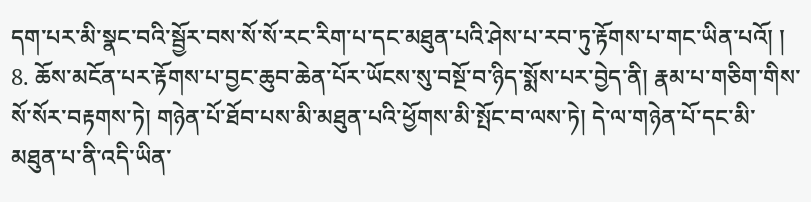དག་པར་མི་སྣང་བའི་སྦྱོར་བས་སོ་སོ་རང་རིག་པ་དང་མཐུན་པའི་ཤེས་པ་རབ་ཏུ་རྟོགས་པ་གང་ཡིན་པའོ། ། 8. ཆོས་མངོན་པར་རྟོགས་པ་བྱང་ཆུབ་ཆེན་པོར་ཡོངས་སུ་བསྔོ་བ་ཉིད་སྨོས་པར་བྱེད་ནི། རྣམ་པ་གཅིག་གིས་སོ་སོར་བརྟགས་ཏེ། གཉེན་པོ་ཐོབ་པས་མི་མཐུན་པའི་ཕྱོགས་མི་སྤོང་བ་ལས་ཏེ། དེ་ལ་གཉེན་པོ་དང་མི་མཐུན་པ་ནི་འདི་ཡིན་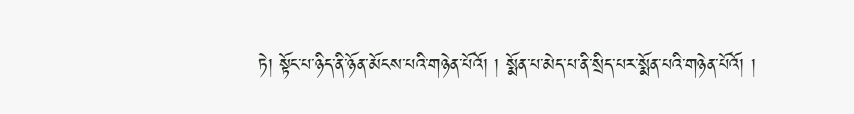ཏེ། སྟོང་པ་ཉིད་ནི་ཉོན་མོངས་པའི་གཉེན་པོའོ། ། སྨོན་པ་མེད་པ་ནི་སྲིད་པར་སྨོན་པའི་གཉེན་པོའོ། །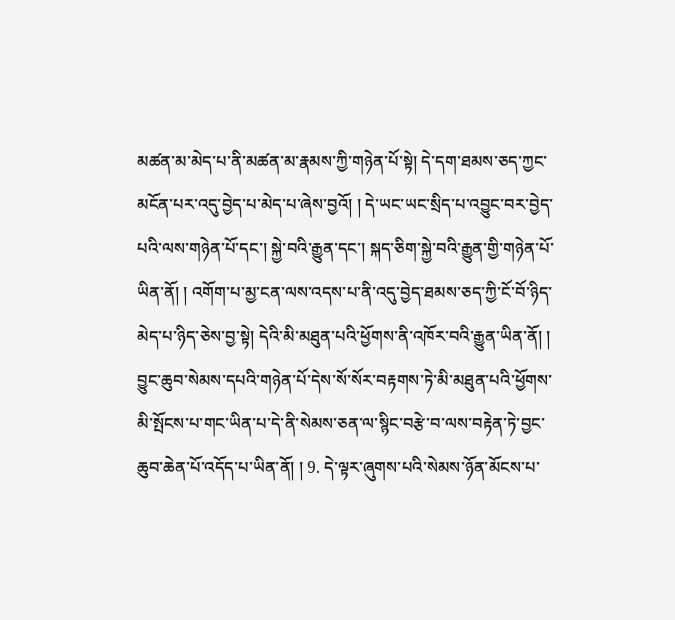མཚན་མ་མེད་པ་ནི་མཚན་མ་རྣམས་ཀྱི་གཉེན་པོ་སྟེ། དེ་དག་ཐམས་ཅད་ཀྱང་མངོན་པར་འདུ་བྱེད་པ་མེད་པ་ཞེས་བྱའོ། ། དེ་ཡང་ཡང་སྲིད་པ་འབྱུང་བར་བྱེད་པའི་ལས་གཉེན་པོ་དང་། སྐྱེ་བའི་རྒྱུན་དང་། སྐད་ཅིག་སྐྱེ་བའི་རྒྱུན་གྱི་གཉེན་པོ་ཡིན་ནོ། ། འགོག་པ་མྱ་ངན་ལས་འདས་པ་ནི་འདུ་བྱེད་ཐམས་ཅད་ཀྱི་ངོ་བོ་ཉིད་མེད་པ་ཉིད་ཅེས་བྱ་སྟེ། དེའི་མི་མཐུན་པའི་ཕྱོགས་ནི་འཁོར་བའི་རྒྱུན་ཡིན་ནོ། ། བྱུང་ཆུབ་སེམས་དཔའི་གཉེན་པོ་དེས་སོ་སོར་བརྟགས་ཏེ་མི་མཐུན་པའི་ཕྱོགས་མི་སྤོངས་པ་གང་ཡིན་པ་དེ་ནི་སེམས་ཅན་ལ་སྙིང་བརྩེ་བ་ལས་བརྟེན་ཏེ་བྱང་ཆུབ་ཆེན་པོ་འདོད་པ་ཡིན་ནོ། ། 9. དེ་ལྟར་ཞུགས་པའི་སེམས་ཉོན་མོངས་པ་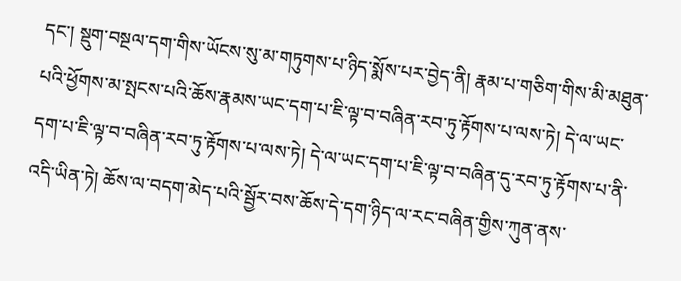དང་། སྡུག་བསྔལ་དག་གིས་ཡོངས་སུ་མ་གཏུགས་པ་ཉིད་སྨོས་པར་བྱེད་ནི། རྣམ་པ་གཅིག་གིས་མི་མཐུན་པའི་ཕྱོགས་མ་སྤངས་པའི་ཆོས་རྣམས་ཡང་དག་པ་ཇི་ལྟ་བ་བཞིན་རབ་ཏུ་རྟོགས་པ་ལས་ཏེ། དེ་ལ་ཡང་དག་པ་ཇི་ལྟ་བ་བཞིན་རབ་ཏུ་རྟོགས་པ་ལས་ཏེ། དེ་ལ་ཡང་དག་པ་ཇི་ལྟ་བ་བཞིན་དུ་རབ་ཏུ་རྟོགས་པ་ནི་འདི་ཡིན་ཏེ། ཆོས་ལ་བདག་མེད་པའི་སྦྱོར་བས་ཆོས་དེ་དག་ཉིད་ལ་རང་བཞིན་གྱིས་ཀུན་ནས་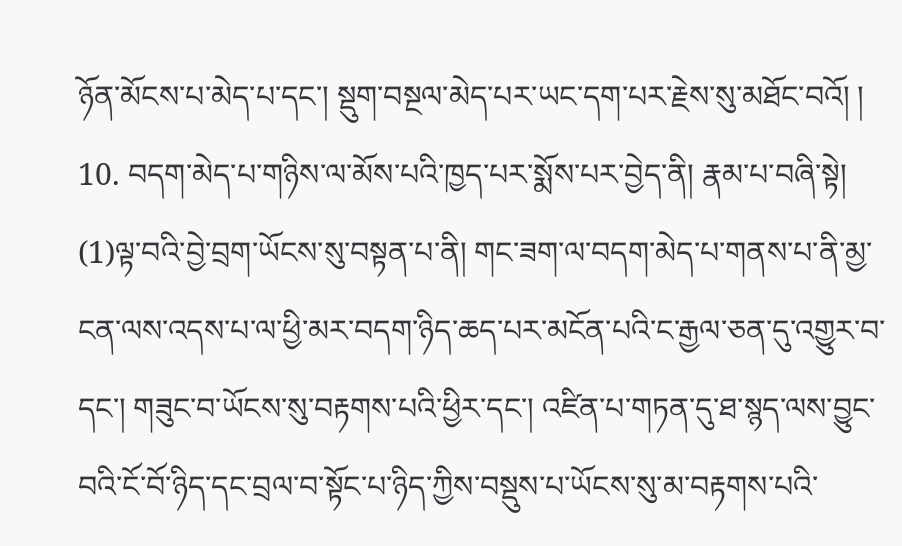ཉོན་མོངས་པ་མེད་པ་དང་། སྡུག་བསྔལ་མེད་པར་ཡང་དག་པར་རྗེས་སུ་མཐོང་བའོ། ། 10. བདག་མེད་པ་གཉིས་ལ་མོས་པའི་ཁྱད་པར་སྨོས་པར་བྱེད་ནི། རྣམ་པ་བཞི་སྟེ། (1)ལྟ་བའི་བྱེ་བྲག་ཡོངས་སུ་བསྟན་པ་ནི། གང་ཟག་ལ་བདག་མེད་པ་གནས་པ་ནི་མྱ་ངན་ལས་འདས་པ་ལ་ཕྱི་མར་བདག་ཉིད་ཆད་པར་མངོན་པའི་ང་རྒྱལ་ཅན་དུ་འགྱུར་བ་དང་། གཟུང་བ་ཡོངས་སུ་བརྟགས་པའི་ཕྱིར་དང་། འཛིན་པ་གཏན་དུ་ཐ་སྙད་ལས་བྱུང་བའི་ངོ་བོ་ཉིད་དང་བྲལ་བ་སྟོང་པ་ཉིད་ཀྱིས་བསྡུས་པ་ཡོངས་སུ་མ་བརྟགས་པའི་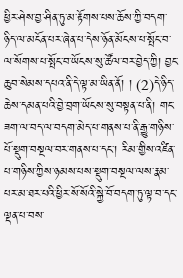ཕྱིར་ཤེས་བྱ་ཤིན་ཏུ་མ་རྟོགས་པས་ཆོས་ཀྱི་བདག་ཉིད་ལ་མངོན་པར་ཞེན་པ་དེས་ཉོན་མོངས་པ་སྤོང་བ་ལ་སོགས་པ་སྤོང་བ་ཡོངས་སུ་ཚོལ་བར་བྱེད་ཀྱི། བྱང་ཆུབ་སེམས་དཔའ་ནི་དེ་ལྟ་མ་ཡིན་ནོ། ། (2)དེ་ཉིད་ཆེས་དམན་པའི་བྱེ་བྲག་ཡོངས་སུ་བསྟན་པ་ནི། གང་ཟག་ལ་བད་ལ་བདག་མེད་པ་གནས་པ་ནི་རྒྱུ་གཉིས་པོ་སྡུག་བསྔལ་བར་གནས་པ་དང་། རིམ་གྱིས་འཛིན་པ་གཉིས་ཀྱིས་ཉམས་པས་སྡུག་བསྔལ་ལས་རྣམ་པར་མ་ཐར་པའི་ཕྱིར་སོ་སོའི་སྐྱེ་བོ་བདག་ཏུ་ལྟ་བ་དང་ལྡན་པ་བས་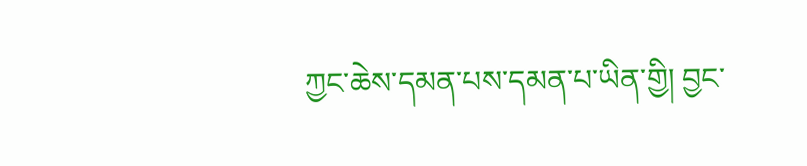ཀྱང་ཆེས་དམན་པས་དམན་པ་ཡིན་གྱི། བྱང་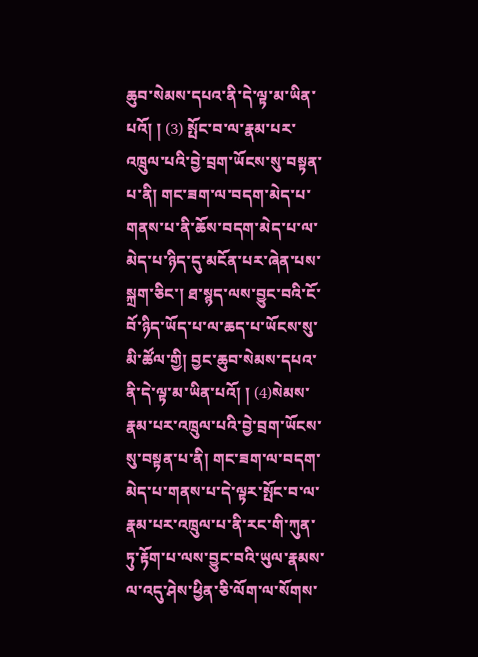ཆུབ་སེམས་དཔའ་ནི་དེ་ལྟ་མ་ཡིན་པའོ། ། (3) སྤོང་བ་ལ་རྣམ་པར་འཁྲུལ་པའི་བྱེ་བྲག་ཡོངས་སུ་བསྟན་པ་ནི། གང་ཟག་ལ་བདག་མེད་པ་གནས་པ་ནི་ཆོས་བདག་མེད་པ་ལ་མེད་པ་ཉིད་དུ་མངོན་པར་ཞེན་པས་སྐྲག་ཅིང་། ཐ་སྙད་ལས་བྱུང་བའི་ངོ་བོ་ཉིད་ཡོད་པ་ལ་ཆད་པ་ཡོངས་སུ་མི་ཚོལ་གྱི། བྱང་ཆུབ་སེམས་དཔའ་ནི་དེ་ལྟ་མ་ཡིན་པའོ། ། (4)སེམས་རྣམ་པར་འཁྲུལ་པའི་བྱེ་བྲག་ཡོངས་སུ་བསྟན་པ་ནི། གང་ཟག་ལ་བདག་མེད་པ་གནས་པ་དེ་ལྟར་སྤོང་བ་ལ་རྣམ་པར་འཁྲུལ་པ་ནི་རང་གི་ཀུན་ཏུ་རྟོག་པ་ལས་བྱུང་བའི་ཡུལ་རྣམས་ལ་འདུ་ཤེས་ཕྱིན་ཅི་ལོག་ལ་སོགས་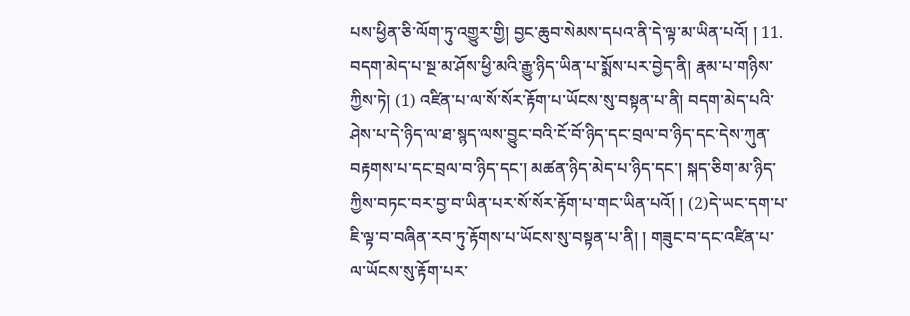པས་ཕྱིན་ཅི་ལོག་ཏུ་འགྱུར་གྱི། བྱང་ཆུབ་སེམས་དཔའ་ནི་དེ་ལྟ་མ་ཡིན་པའོ། ། 11. བདག་མེད་པ་སྔ་མ་ཤོས་ཕྱི་མའི་རྒྱུ་ཉིད་ཡིན་པ་སྨོས་པར་བྱེད་ནི། རྣམ་པ་གཉིས་ཀྱིས་ཏེ། (1) འཛིན་པ་ལ་སོ་སོར་རྟོག་པ་ཡོངས་སུ་བསྟན་པ་ནི། བདག་མེད་པའི་ཤེས་པ་དེ་ཉིད་ལ་ཐ་སྙད་ལས་བྱུང་བའི་ངོ་བོ་ཉིད་དང་བྲལ་བ་ཉིད་དང་དེས་ཀུན་བརྟགས་པ་དང་བྲལ་བ་ཉིད་དང་། མཚན་ཉིད་མེད་པ་ཉིད་དང་། སྐད་ཅིག་མ་ཉིད་ཀྱིས་བཏང་བར་བྱ་བ་ཡིན་པར་སོ་སོར་རྟོག་པ་གང་ཡིན་པའོ། ། (2)དེ་ཡང་དག་པ་ཇི་ལྟ་བ་བཞིན་རབ་ཏུ་རྟོགས་པ་ཡོངས་སུ་བསྟན་པ་ནི། ། གཟུང་བ་དང་འཛིན་པ་ལ་ཡོངས་སུ་རྟོག་པར་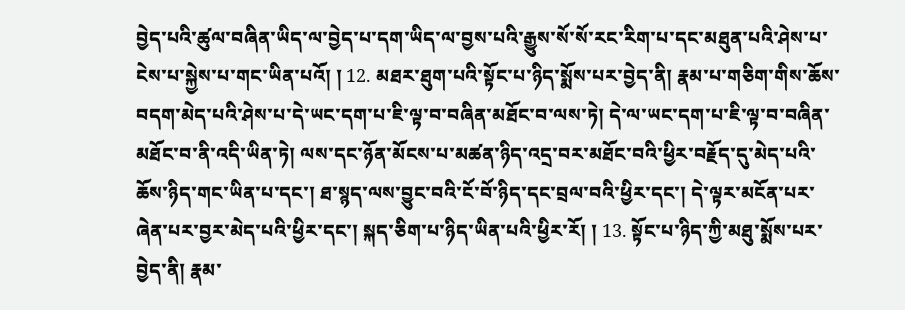བྱེད་པའི་ཚུལ་བཞིན་ཡིད་ལ་བྱེད་པ་དག་ཡིད་ལ་བྱས་པའི་རྒྱུས་སོ་སོ་རང་རིག་པ་དང་མཐུན་པའི་ཤེས་པ་ངེས་པ་སྐྱེས་པ་གང་ཡིན་པའོ། ། 12. མཐར་ཐུག་པའི་སྟོང་པ་ཉིད་སྨོས་པར་བྱེད་ནི། རྣམ་པ་གཅིག་གིས་ཆོས་བདག་མེད་པའི་ཤེས་པ་དེ་ཡང་དག་པ་ཇི་ལྟ་བ་བཞིན་མཐོང་བ་ལས་ཏེ། དེ་ལ་ཡང་དག་པ་ཇི་ལྟ་བ་བཞིན་མཐོང་བ་ནི་འདི་ཡིན་ཏེ། ལས་དང་ཉོན་མོངས་པ་མཚན་ཉིད་འདྲ་བར་མཐོང་བའི་ཕྱིར་བརྗོད་དུ་མེད་པའི་ཆོས་ཉིད་གང་ཡིན་པ་དང་། ཐ་སྙད་ལས་བྱུང་བའི་ངོ་བོ་ཉིད་དང་བྲལ་བའི་ཕྱིར་དང་། དེ་ལྟར་མངོན་པར་ཞེན་པར་བྱར་མེད་པའི་ཕྱིར་དང་། སྐད་ཅིག་པ་ཉིད་ཡིན་པའི་ཕྱིར་རོ། ། 13. སྟོང་པ་ཉིད་ཀྱི་མཐུ་སྨོས་པར་བྱེད་ནི། རྣམ་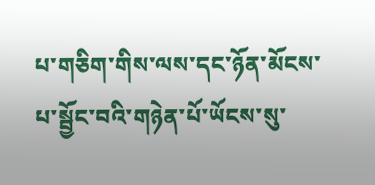པ་གཅིག་གིས་ལས་དང་ཉོན་མོངས་པ་སྦྱོང་བའི་གཉེན་པོ་ཡོངས་སུ་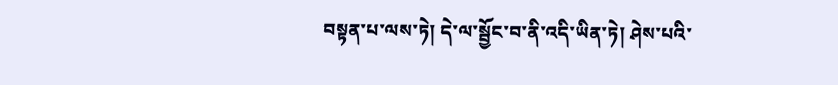བསྟན་པ་ལས་ཏེ། དེ་ལ་སྦྱོང་བ་ནི་འདི་ཡིན་ཏེ། ཤེས་པའི་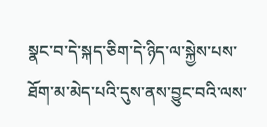སྣང་བ་དེ་སྐད་ཅིག་དེ་ཉིད་ལ་སྐྱེས་པས་ཐོག་མ་མེད་པའི་དུས་ནས་བྱུང་བའི་ལས་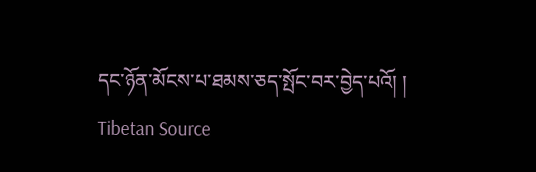དང་ཉོན་མོངས་པ་ཐམས་ཅད་སྤོང་བར་བྱེད་པའོ། །
Tibetan Source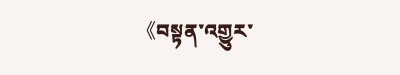《བསྟན་འགྱུར་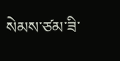སེམས་ཙམ་ཟི་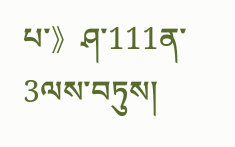པ་》ཤ་111ན་3ལས་བཏུས།